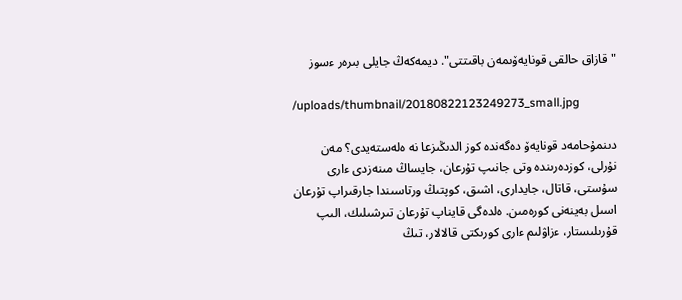"قازاق حالقى قونايەۆىمەن باقىتتى". ديمەكەڭ جايلى بىرەر ءسوز

/uploads/thumbnail/20180822123249273_small.jpg

دىنمۇحامەد قونايەۆ دەگەندە كوز الدىڭىزعا نە ەلەستەيدى؟ مەن نۇرلى، كوزدەرىندە وتى جانىپ تۇرعان، جايساڭ مىنەزدى ءارى سۇستى، قاتال، جايدارى، اشىق، كوپتىڭ ورتاسىندا جارقىراپ تۇرعان اسىل بەينەنى كورەمىن. ەلدەگى قايناپ تۇرعان تىرشىلىك، الىپ قۇرىلىستار، ءزاۋلىم ءارى كورىكتى قالالار، تىڭ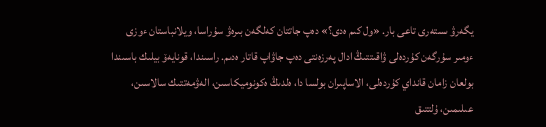يگەرۋ ىستەرى تاعى بار. «ول كىم ەدى؟» دەپ جاتتان كەلگەن بىرەۋ سۇراسا، ويلانباستان ءوزى ءومىر سۇرگەن كۇردەلى ۋاقىتتىڭ ادال پەرزەنتى دەپ جاۋاپ قاتار ەدىم. راسىندا، قونايەۆ بيلىك باسىندا بولعان زامان قانداي كۇردەلى، الاساپىران بولسا دا، ەلدىڭ ەكونوميكاسىن، الەۋمەتتىك سالاسىن، عىلىمىن، ۇلتتىق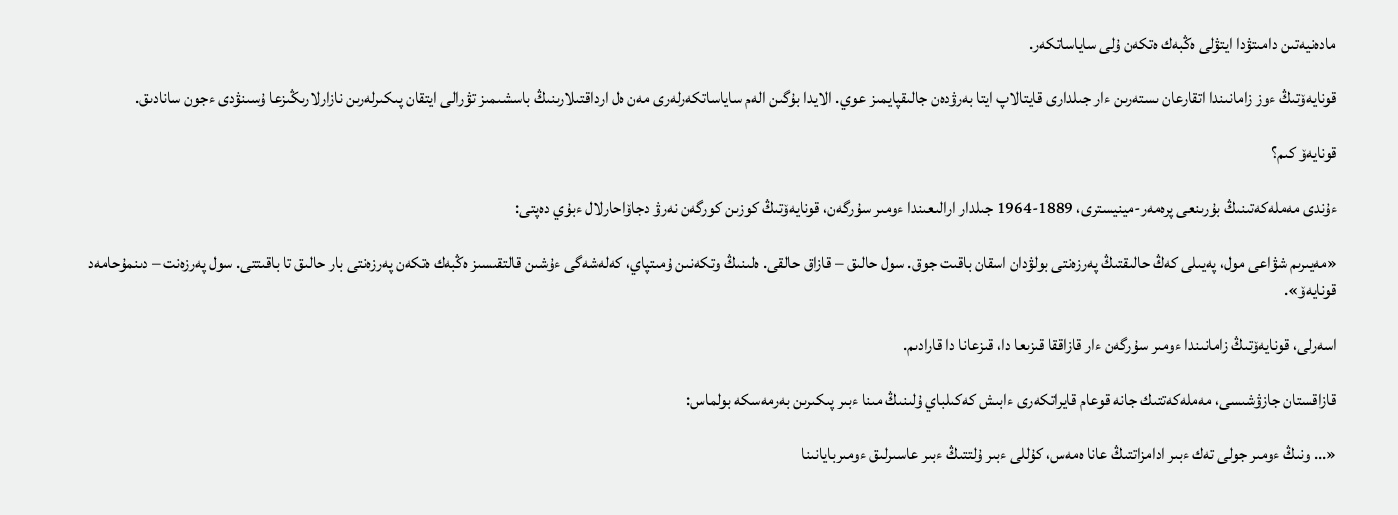مادەنيەتىن دامىتۋدا ايتۋلى ەڭبەك ەتكەن ۇلى ساياساتكەر.

قونايەۆتىڭ ءوز زامانىندا اتقارعان ىستەرىن ءار جىلدارى قايتالاپ ايتا بەرۋدەن جالىقپايمىز عوي. الايدا بۇگىن الەم ساياساتكەرلەرى مەن ەل ارداقتىلارىنىڭ باسشىمىز تۋرالى ايتقان پىكىرلەرىن نازارلارىڭىزعا ۇسىنۋدى ءجون سانادىق.

قونايەۆ كىم؟

ءۇندى مەملەكەتىنىڭ بۇرىنعى پرەمەر-مينيسترى، 1889-1964 جىلدار ارالىعىندا ءومىر سۇرگەن، قونايەۆتىڭ كوزىن كورگەن نەرۋ دجاۆاحارلال ءبۇي دەپتى:

«مەيىرىم شۋاعى مول، پەيىلى كەڭ حالىقتىڭ پەرزەنتى بولۋدان اسقان باقىت جوق. سول حالىق – قازاق حالقى. ەلىنىڭ وتكەنىن ۇمىتپاي، كەلەشەگى ءۇشىن قالتقىسىز ەڭبەك ەتكەن پەرزەنتى بار حالىق تا باقىتتى. سول پەرزەنت – دىنمۇحامەد قونايەۆ».

اسەرلى، قونايەۆتىڭ زامانىندا ءومىر سۇرگەن ءار قازاققا قىزىعا دا، قىزعانا دا قارادىم.

قازاقستان جازۋشىسى، مەملەكەتتىك جانە قوعام قايراتكەرى ءابىش كەكىلباي ۇلىنىڭ مىنا ءبىر پىكىرىن بەرمەسكە بولماس:

«... ونىڭ ءومىر جولى تەك ءبىر ادامزاتتىڭ عانا ەمەس، كۇللى ءبىر ۇلتتىڭ ءبىر عاسىرلىق ءومىربايانىنا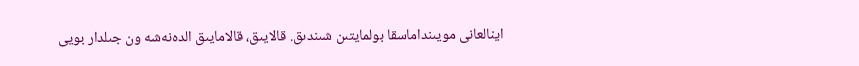اينالعانى مويىنداماسقا بولمايتىن شىندىق. قالايىق، قالامايىق الدەنەشە ون جىلدار بويى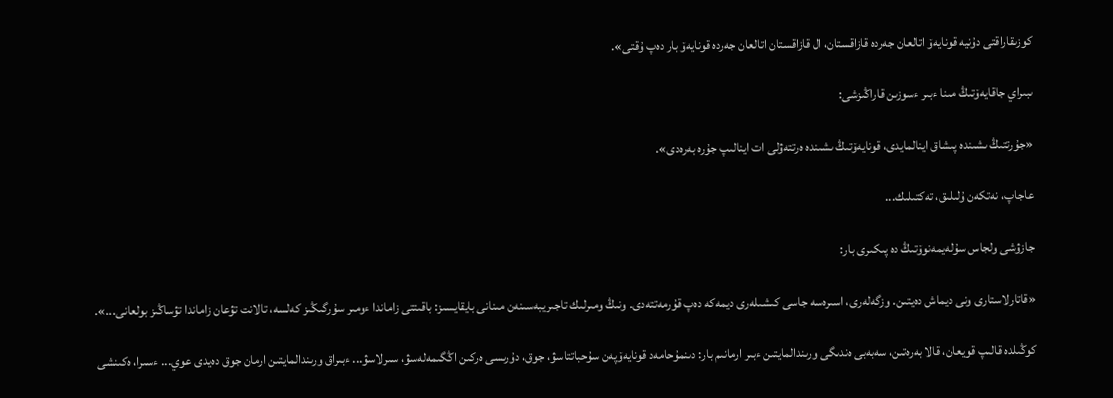كوزىقاراقتى دۇنيە قونايەۆ اتالعان جەردە قازاقستان، ال قازاقستان اتالعان جەردە قونايەۆ بار دەپ ۇقتى».

ىبىراي جاقايەۆتىڭ مىنا ءبىر ءسوزىن قاراڭىزشى:

«جۇرتتىڭ ىشىندە پىشاق اينالمايدى، قونايەۆتىڭ ىشىندە ەرتتەۋلى ات اينالىپ جۇرە بەرەدى».

عاجاپ، نەتكەن ۇلىلىق، تەكتىلىك...

جازۋشى ولجاس سۇلەيمەنوۆتىڭ دە پىكىرى بار:

«قاتارلاستارى ونى ديماش دەيتىن. وزگەلەرى، اسىرەسە جاسى كىشىلەرى ديمەكە دەپ قۇرمەتتەدى. ونىڭ ومىرلىك تاجىريبەسىنەن مىنانى بايقايسىز: باقىتتى زاماندا ءومىر سۇرگىڭىز كەلسە، تالانت تۋعان زاماندا تۋساڭىز بولعانى...».

كوڭىلدە قالىپ قويعان، قالا بەرەتىن، سەبەبى ەندىگى ورىندالمايتىن ءبىر ارمانىم بار: دىنمۇحامەد قونايەۆپەن سۇحباتتاسۋ، جوق، دۇرىسى ەركىن اڭگىمەلەسۋ، سىرلاسۋ... ءبىراق ورىندالمايتىن ارمان جوق دەيدى عوي... ءسىرا، ەكىنشى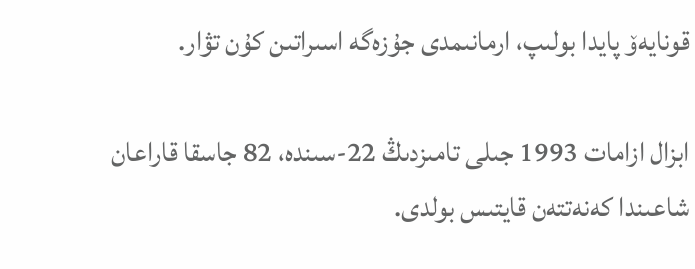قونايەۆ پايدا بولىپ، ارمانىمدى جۇزەگە اسىراتىن كۇن تۋار.

ابزال ازامات 1993 جىلى تامىزدىڭ 22-سىندە، 82 جاسقا قاراعان شاعىندا كەنەتتەن قايتىس بولدى.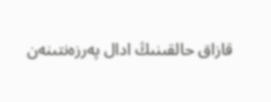قازاق حالقىنىڭ ادال پەرزەنتىنەن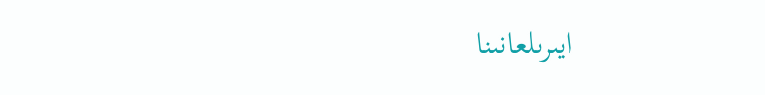ايىرىلعانىنا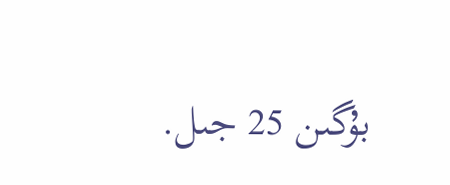بۇگىن 25 جىل.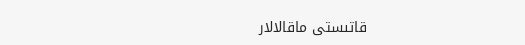قاتىستى ماقالالار